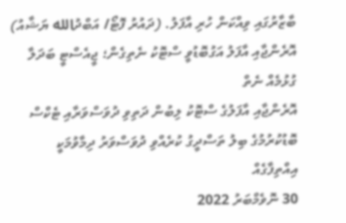ބާޒާރުގައި ވިއްކަން ހުރި އާފަލު. (ދައުރު ފޮޓޯ/ އަބްދުالله ޔަޝާއު)
އޮރެންޖާއި އާފަލު އަގުބޮޑުވީ ސްޓޮކު ނެތިގެން؛ ޖީއެސްޓީ ބަދަލާ ގުޅުމެއް ނެތް
އޮރެންޖާއި އާފަލުގެ ސްޓޮކު ލިބުން ދަތިވި ދުވަސްވަރާއި ޓެކްސް ބޮޑުކުރުމުގެ ބިލު ތަސްދީގު ކުރެއްވި ދުވަސްވަރު ދިމާވުމަކީ އިއްތިފާގެއް
30 ނޮވެމްބަރު 2022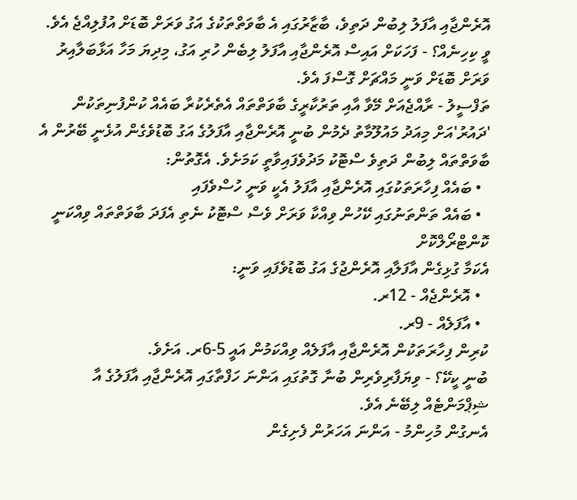އޮރެންޖާއި އާފަލު ލިބުން ދަތިވެ، ބާޒާރުގައި އެ ބާވަތްތަކުގެ އަގު ވަރަށް ބޮޑަށް އުފުލިއްޖެ އެވެ.
ވީ ކިހިނެއް؟ - ފަހަކަށް އައިސް އޮރެންޖާއި އާފަލު ލިބެން ހުރި އަގު، މިދިޔަ މަހާ އަޅާބަލާއިރު ވަރަށް ބޮޑަށް ވަނީ މައްޗަށް ގޮސްފަ އެވެ.
ތަފްސީލު - ރާއްޖެއަށް މޭވާ އާއި ތަރުކާރީގެ ބާވަތްތައް އެތެރެކުރާ ބައެއް ކުންފުނިތަކުން 'ދައުރު'އަށް މިއަދު މައުލޫމާތު ދެމުން ބުނީ އޮރެންޖާއި އާފަލުގެ އަގު ބޮޑުވެގެން އުޅެނީ ބޭރުން އެ ބާވަތްތައް ލިބުން ދަތިވެ ސްޓޮކު މަދުވެފައިވާތީ ކަމަށެވެ. އެގޮތުން:
  • ބައެއް ފިހާރަތަކުގައި އޮރެންޖާއި އާފަލު އެކީ ވަނީ ހުސްވެފައި
  • ބައެއް ތަންތަނުގައި ކޭހުން ވިއްކާ ވަރަށް ވެސް ސްޓޮކު ނެތި އެފަދަ ބާވަތްތައް ވިއްކަނީ ކޮންޓްރޯލްކޮށް
އެކަމާ ގުޅިގެން އާފަލާއި އޮރެންޖުގެ އަގު ބޮޑުވެފައި ވަނީ:
  • އޮރެންޖެއް - 12ރ.
  • އާފަލެއް - 9ރ.
ކުރިން ފިހާރަތަކުން އޮރެންޖާއި އާފަލެއް ވިއްކަމުން އައީ 5-6ރ. އަށެވެ.
ބުނީ ކީކޭ؟ - ވިޔަފާރިވެރިން ބުނާ ގޮތުގައި އަންނަ ހަފްތާގައި އޮރެންޖާއި އާފަލުގެ އާ ޝިޕްމަންޓެއް ލިބޭނެ އެވެ.
އެނގުން މުހިންމު - އަންނަ އަހަރުން ފެށިގެން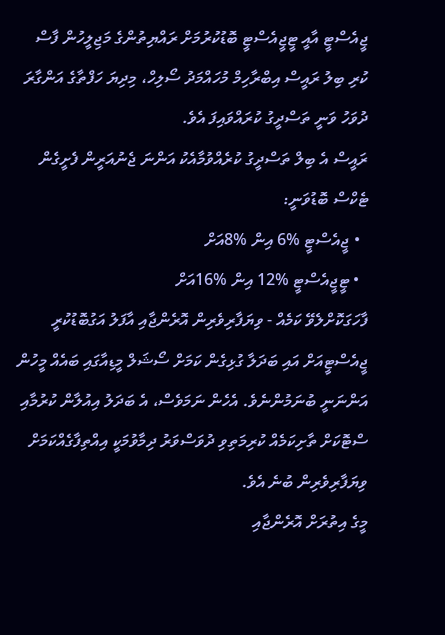ޖީއެސްޓީ އާއީ ޓީޖީއެސްޓީ ބޮޑުކުރުމަށް ރައްޔިތުންގެ މަޖިލީހުން ފާސް ކުރި ބިލު ރައީސް އިބްރާހިމް މުހައްމަދު ސޯލިހް، މިދިޔަ ހަފްތާގެ އަންގާރަ ދުވަހު ވަނީ ތަސްދީގު ކުރައްވައިފަ އެވެ.
ރައީސް އެ ބިލް ތަސްދީގު ކުރެއްވުމާއެކު އަންނަ ޖެނުއަރީން ފެށީގެން ޓެކްސް ބޮޑުވަނީ:
  • ޖީއެސްޓީ %6 އިން %8އަށް
  • ޓީޖީއެސްޓީ %12 އިން %16އަށް
ފާހަގަކޮށްލެވޭ ކަމެއް - ވިޔަފާރިވެރިން އޮރެންޖާއި އާފަލު އަގުބޮޑުކުރީ ޖީއެސްޓީއަށް އައި ބަދަލާ ގުޅިގެން ކަމަށް ސޯޝަލް މީޑިއާގައި ބައެއް މީހުން އަންނަނީ ބުނަމުންނެވެ. އެހެން ނަމަވެސް، އެ ބަދަލު އިއުލާން ކުރުމާއި ސްޓޮކަށް ތާށިކަމެއް ކުރިމަތިވި ދުވަސްވަރު ދިމާވުމަކީ އިއްތިފާގެއްކަމަށް ވިޔަފާރިވެރިން ބުނެ އެވެ.
މީގެ އިތުރަށް އޮރެންޖާއި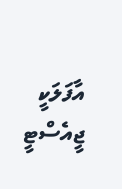އާފަލަކީ ޖީއެސްޓީ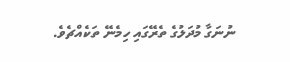ނުނަގާ މުދަލުގެ ތެރޭގައި ހިމެނޭ ތަކެއްޗެވެ.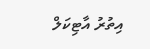އިތުރު އާޓިކަލް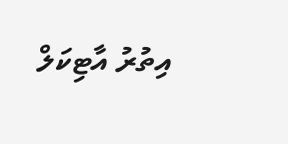އިތުރު އާޓިކަލް